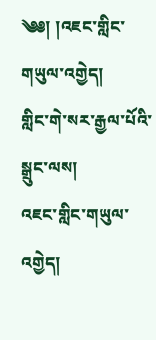༄༅། །འཇང་གླིང་གཡུལ་འགྱེད།
གླིང་གེ་སར་རྒྱལ་པོའི་སྒྲུང་ལས།
འཇང་གླིང་གཡུལ་འགྱེད།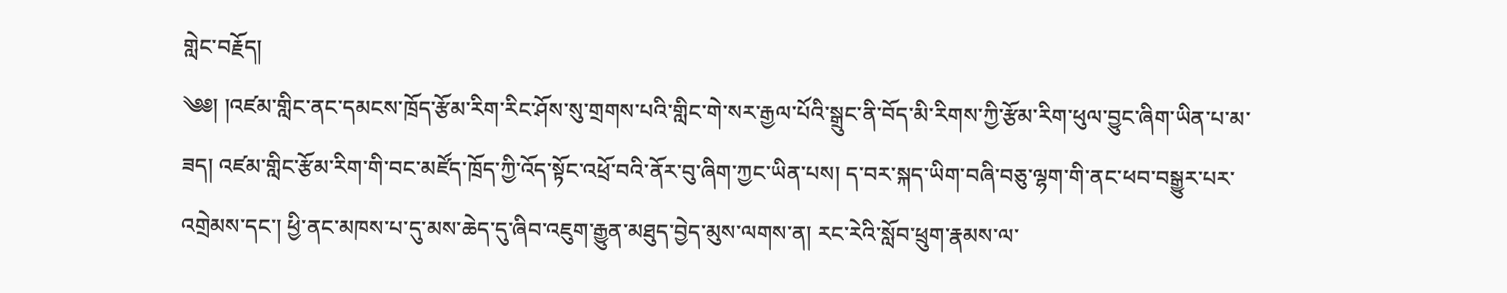གླེང་བརྗོད།
༄༅། །འཛམ་གླིང་ནང་དམངས་ཁྲོད་རྩོམ་རིག་རིང་ཤོས་སུ་གྲགས་པའི་གླིང་གེ་སར་རྒྱལ་པོའི་སྒྲུང་ནི་བོད་མི་རིགས་ཀྱི་རྩོམ་རིག་ཕུལ་བྱུང་ཞིག་ཡིན་པ་མ་ཟད། འཛམ་གླིང་རྩོམ་རིག་གི་བང་མཛོད་ཁྲོད་ཀྱི་འོད་སྟོང་འཕྲོ་བའི་ནོར་བུ་ཞིག་ཀྱང་ཡིན་པས། ད་བར་སྐད་ཡིག་བཞི་བཅུ་ལྷག་གི་ནང་ཕབ་བསྒྱུར་པར་འགྲེམས་དང་། ཕྱི་ནང་མཁས་པ་དུ་མས་ཆེད་དུ་ཞིབ་འཇུག་རྒྱུན་མཐུད་བྱེད་མུས་ལགས་ན། རང་རེའི་སློབ་ཕྲུག་རྣམས་ལ་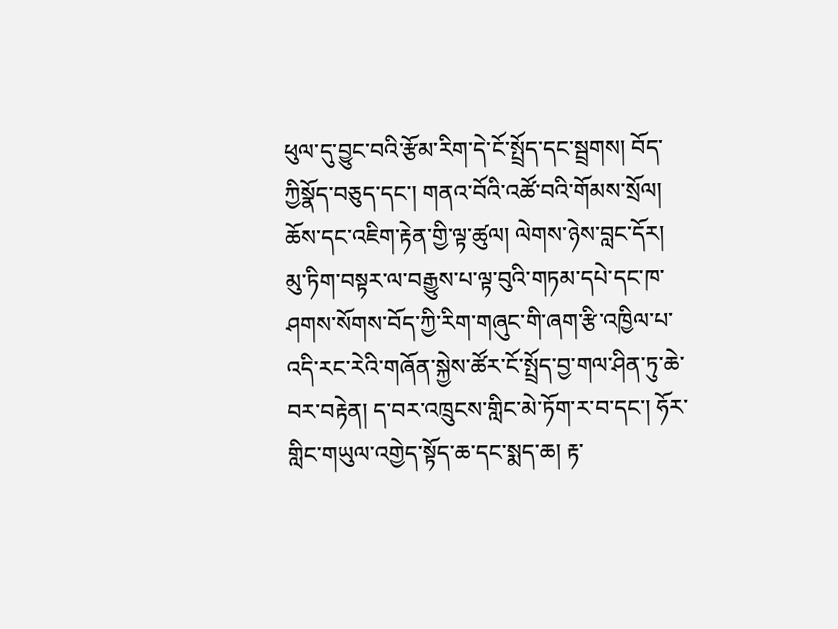ཕུལ་དུ་བྱུང་བའི་རྩོམ་རིག་དེ་ངོ་སྤྲོད་དང་སྦྲགས། བོད་ཀྱིསྣོད་བཅུད་དང་། གནའ་བོའི་འཚོ་བའི་གོམས་སྲོལ། ཆོས་དང་འཇིག་རྟེན་གྱི་ལྟ་ཚུལ། ལེགས་ཉེས་བླང་དོར། མུ་ཏིག་བསྟར་ལ་བརྒྱུས་པ་ལྟ་བུའི་གཏམ་དཔེ་དང་ཁ་ཤགས་སོགས་བོད་ཀྱི་རིག་གཞུང་གི་ཞག་རྩི་འཁྱིལ་པ་འདི་རང་རེའི་གཞོན་སྐྱེས་ཚོར་ངོ་སྤྲོད་བྱ་གལ་ཤིན་ཏུ་ཆེ་བར་བརྟེན། ད་བར་འཁྲུངས་གླིང་མེ་ཏོག་ར་བ་དང་། ཧོར་གླིང་གཡུལ་འགྱེད་སྟོད་ཆ་དང་སྨད་ཆ། རྟ་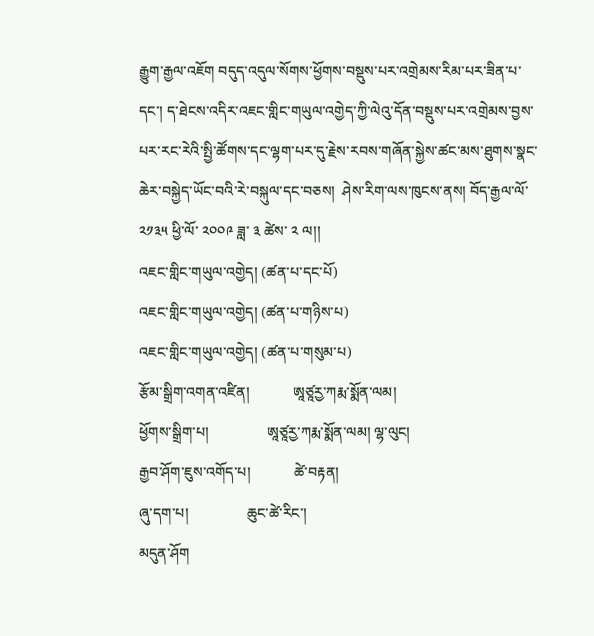རྒྱུག་རྒྱལ་འཇོག བདུད་འདུལ་སོགས་ཕྱོགས་བསྡུས་པར་འགྲེམས་རིམ་པར་ཟིན་པ་དང་། ད་ཐེངས་འདིར་འཇང་གླིང་གཡུལ་འགྱེད་ཀྱི་ལེའུ་དོན་བསྡུས་པར་འགྲེམས་བྱས་པར་རང་རེའི་སྤྱི་ཚོགས་དང་ལྷག་པར་དུ་རྗེས་རབས་གཞོན་སྐྱེས་ཚང་མས་ཐུགས་སྣང་ཆེར་བསྐྱེད་ཡོང་བའི་རེ་བསྐུལ་དང་བཅས།  ཤེས་རིག་ལས་ཁུངས་ནས། བོད་རྒྱལ་ལོ་ ༢༡༣༥ ཕྱི་ལོ་ ༢༠༠༩ ཟླ་ ༣ ཚེས་ ༢ ལ།།
འཇང་གླིང་གཡུལ་འགྱེད། (ཚན་པ་དང་པོ)
འཇང་གླིང་གཡུལ་འགྱེད། (ཚན་པ་གཉིས་པ)
འཇང་གླིང་གཡུལ་འགྱེད། (ཚན་པ་གསུམ་པ)
རྩོམ་སྒྲིག་འགན་འཛིན།            ཨཱཙཱརྱ་ཀརྨ་སྨོན་ལམ།
ཕྱོགས་སྒྲིག་པ།                ཨཱཙཱརྱ་ཀརྨ་སྨོན་ལམ། ལྷ་ལུང།
རྒྱབ་ཤོག་ཇུས་འགོད་པ།            ཚེ་བརྟན།
ཞུ་དག་པ།                ཆུང་ཚེ་རིང་།
མདུན་ཤོག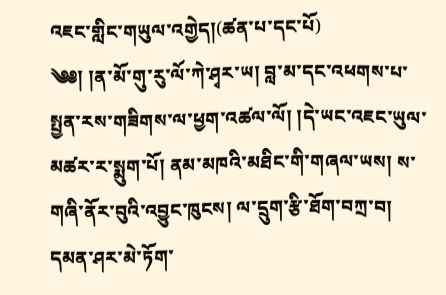འཇང་གླིང་གཡུལ་འགྱེད།(ཚན་པ་དང་པོ)
༄༅། །ན་མོ་གུ་རུ་ལོ་ཀེ་ཤྭར་ཡ། བླ་མ་དང་འཕགས་པ་སྤྱན་རས་གཟིགས་ལ་ཕྱག་འཚལ་ལོ། །དེ་ཡང་འཇང་ཡུལ་མཚར་ར་སྨུག་པོ། ནམ་མཁའི་མཐིང་གི་གཞལ་ཡས། ས་གཞི་ནོར་བུའི་འབྱུང་ཁུངས། ལ་དྲུག་རྩི་ཐོག་བཀྲ་བ། དམན་ཤར་མེ་ཏོག་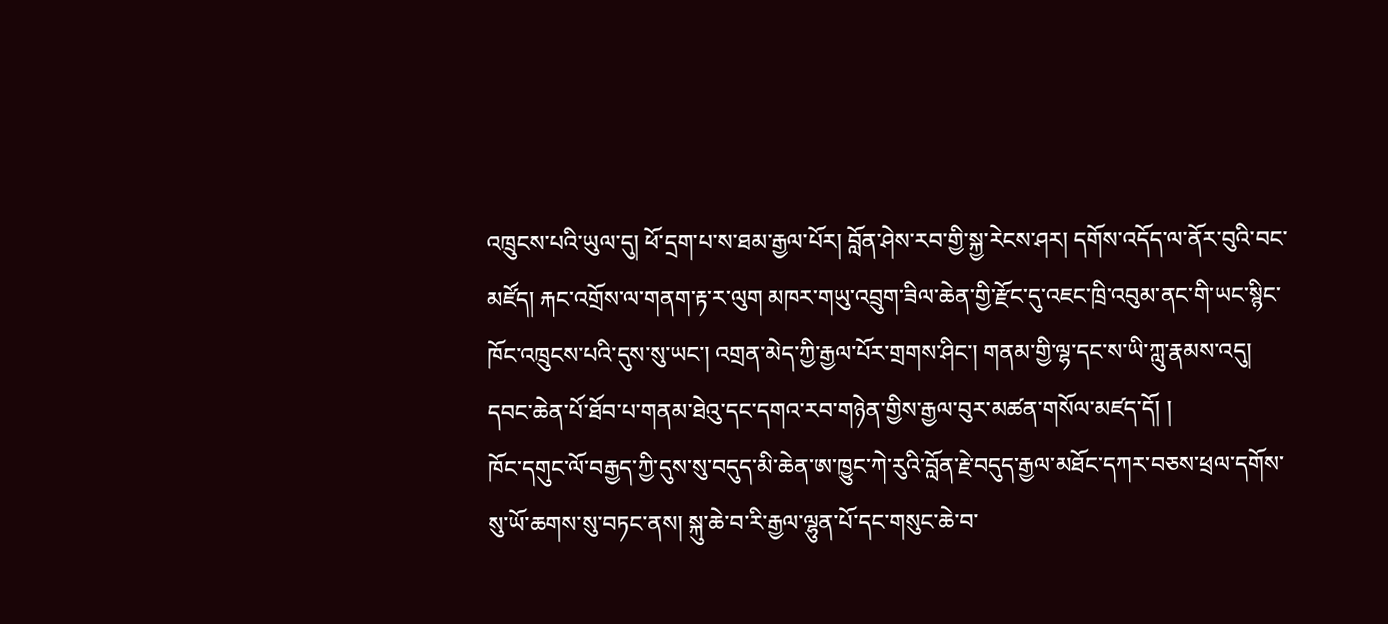འཁྲུངས་པའི་ཡུལ་དུ། ཕོ་དྲག་པ་ས་ཐམ་རྒྱལ་པོར། བློན་ཤེས་རབ་གྱི་སྐྱ་རེངས་ཤར། དགོས་འདོད་ལ་ནོར་བུའི་བང་མཛོད། རྐང་འགྲོས་ལ་གནག་རྟ་ར་ལུག མཁར་གཡུ་འབྲུག་ཟིལ་ཆེན་གྱི་རྫོང་དུ་འཇང་ཁྲི་འབུམ་ནང་གི་ཡང་སྙིང་ཁོང་འཁྲུངས་པའི་དུས་སུ་ཡང་། འགྲན་མེད་ཀྱི་རྒྱལ་པོར་གྲགས་ཤིང་། གནམ་གྱི་ལྷ་དང་ས་ཡི་ཀླུ་རྣམས་འདུ། དབང་ཆེན་པོ་ཐོབ་པ་གནམ་ཐེའུ་དང་དགའ་རབ་གཉེན་གྱིས་རྒྱལ་བུར་མཚན་གསོལ་མཛད་དོ། །
ཁོང་དགུང་ལོ་བརྒྱད་ཀྱི་དུས་སུ་བདུད་མི་ཆེན་ཨ་ཁྱུང་ཀེ་རུའི་བློན་རྗེ་བདུད་རྒྱལ་མཐོང་དཀར་བཅས་ཕྲལ་དགོས་སུ་ཡོ་ཆགས་སུ་བཏང་ནས། སྐུ་ཆེ་བ་རི་རྒྱལ་ལྷུན་པོ་དང་གསུང་ཆེ་བ་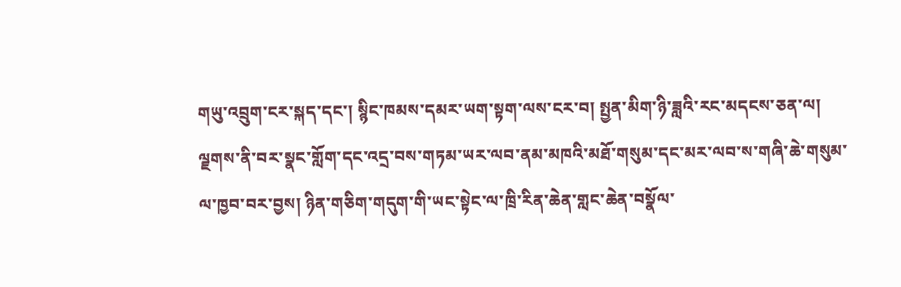གཡུ་འབྲུག་ངར་སྐད་དང་། སྙིང་ཁམས་དམར་ཡག་སྟག་ལས་ངར་བ། སྤྱན་མིག་ཉི་ཟླའི་རང་མདངས་ཅན་ལ། ལྗགས་ནི་བར་སྣང་གློག་དང་འདྲ་བས་གཏམ་ཡར་ལབ་ནམ་མཁའི་མཐོ་གསུམ་དང་མར་ལབ་ས་གཞི་ཆེ་གསུམ་ལ་ཁྱབ་བར་བྱས། ཉིན་གཅིག་གདུག་གི་ཡང་སྟེང་ལ་ཁྲི་རིན་ཆེན་གླང་ཆེན་བསྣོལ་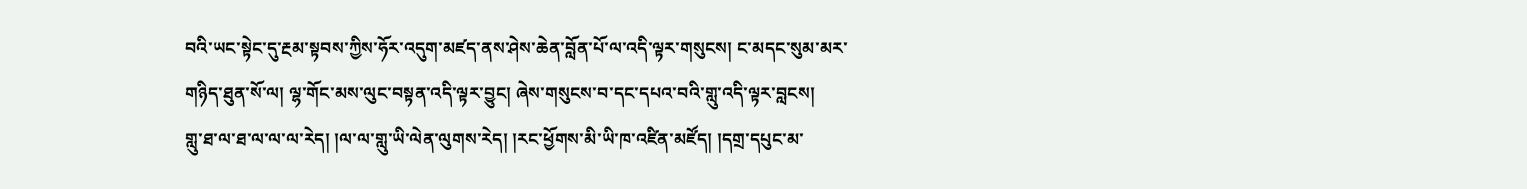བའི་ཡང་སྟེང་དུ་རྔམ་སྟབས་ཀྱིས་ཧོར་འདུག་མཛད་ནས་ཤེས་ཆེན་བློན་པོ་ལ་འདི་ལྟར་གསུངས། ང་མདང་སུམ་མར་གཉིད་ཐུན་སོ་ལ། ལྷ་གོང་མས་ལུང་བསྟན་འདི་ལྟར་བྱུང། ཞེས་གསུངས་བ་དང་དཔའ་བའི་གླུ་འདི་ལྟར་བླངས།
གླུ་ཐ་ལ་ཐ་ལ་ལ་ལ་རེད། །ལ་ལ་གླུ་ཡི་ལེན་ལུགས་རེད། །རང་ཕྱོགས་མི་ཡི་ཁ་འཛིན་མཛོད། །དགྲ་དཔུང་མ་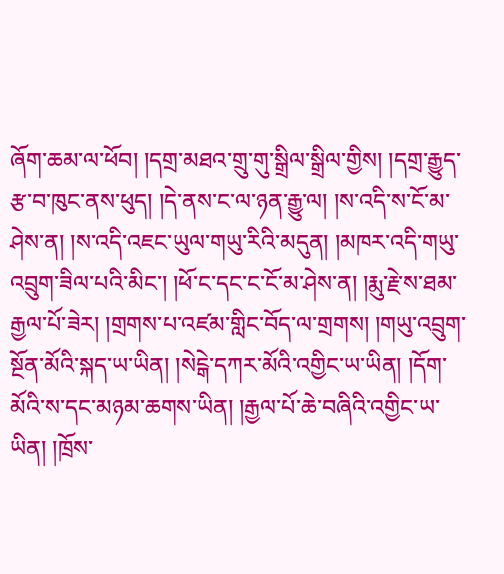ཞོག་ཆམ་ལ་ཕོབ། །དགྲ་མཐའ་གྲུ་གུ་སྒྲིལ་སྒྲིལ་གྱིས། །དགྲ་རྒྱུད་རྩ་བ་ཁུང་ནས་ཕུད། །དེ་ནས་ང་ལ་ཉན་རྒྱུ་ལ། །ས་འདི་ས་ངོ་མ་ཤེས་ན། །ས་འདི་འཇང་ཡུལ་གཡུ་རིའི་མདུན། །མཁར་འདི་གཡུ་འབྲུག་ཟིལ་པའི་མིང་། །ཕོ་ང་དང་ང་ངོ་མ་ཤེས་ན། །རྨུ་རྗེ་ས་ཐམ་རྒྱལ་པོ་ཟེར། །གྲགས་པ་འཛམ་གླིང་བོད་ལ་གྲགས། །གཡུ་འབྲུག་སྔོན་མོའི་སྐད་ཡ་ཡིན། །སེངྒེ་དཀར་མོའི་འགྱིང་ཡ་ཡིན། །དོག་མོའི་ས་དང་མཉམ་ཆགས་ཡིན། །རྒྱལ་པོ་ཆེ་བཞིའི་འགྱིང་ཡ་ཡིན། །ཁྲོས་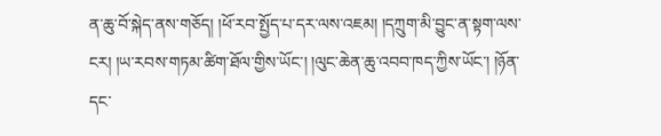ན་ཆུ་བོ་སྐེད་ནས་གཅོད། །ཕོ་རབ་སྤྱོད་པ་དར་ལས་འཇམ། །དཀྲུག་མི་བྱུང་ན་སྟག་ལས་ངར། །ཡ་རབས་གཏམ་ཚིག་ཐོལ་གྱིས་ཡོང་། །ལུང་ཆེན་ཆུ་འབབ་ཁད་ཀྱིས་ཡོང་། །ཉོན་དང་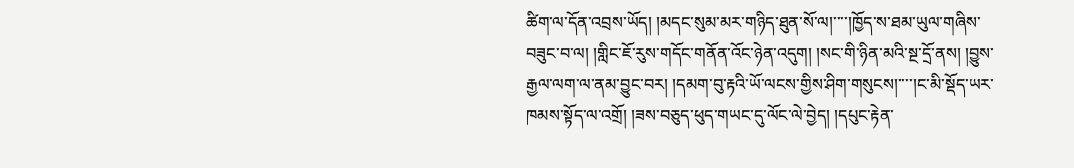ཚིག་ལ་དོན་འབྲས་ཡོད། །མདང་སུམ་མར་གཉིད་ཐུན་སོ་ལ།་་་་།ཁྱོད་ས་ཐམ་ཡུལ་གཞིས་བཟུང་བ་ལ། །གླིང་ཇོ་རུས་གདོང་གནོན་འོང་ཉེན་འདུག། །སང་གི་ཉིན་མའི་སྔ་དྲོ་ནས། །བྱུས་རྒྱལ་ལག་ལ་ནམ་བྱུང་བར། །དམག་བུ་རྟའི་ཡོ་ལངས་གྱིས་ཤིག་གསུངས།་་་་།ང་མི་སྡོད་ཡར་ཁམས་སྟོད་ལ་འགྲོ། །ཟས་བཅུད་ཕུད་གཡང་དུ་ལོང་ལེ་བྱེད། །དཔུང་རྟེན་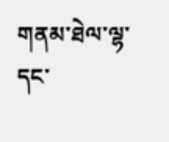གནམ་ཐེལ་ལྷ་དང་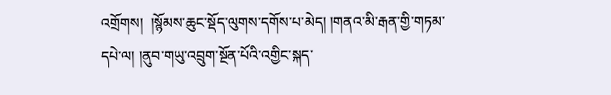འགྲོགས།  །སྙོམས་ཆུང་སྡོད་ལུགས་དགོས་པ་མེད། །གནའ་མི་རྒན་གྱི་གཏམ་དཔེ་ལ། །ནུབ་གཡུ་འབྲུག་སྔོན་པོའི་འགྱིང་སྐད་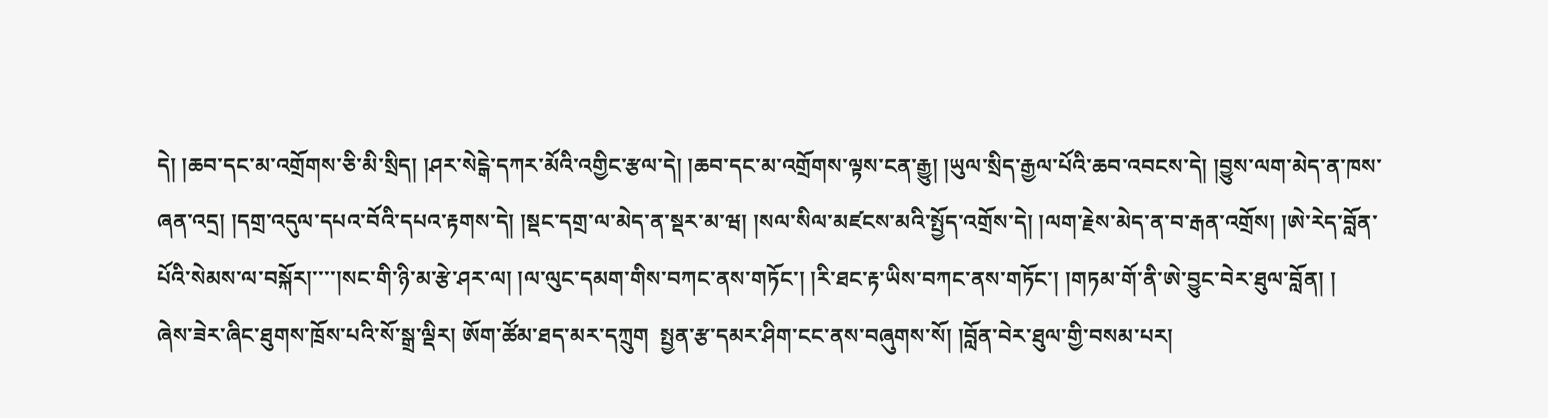དེ། །ཆབ་དང་མ་འགྲོགས་ཅི་མི་སྲིད། །ཤར་སེངྒེ་དཀར་མོའི་འགྱིང་རྩལ་དེ། །ཆབ་དང་མ་འགྲོགས་ལྟས་ངན་རྒྱུ། །ཡུལ་སྲིད་རྒྱལ་པོའི་ཆབ་འབངས་དེ། །བྱུས་ལག་མེད་ན་ཁས་ཞན་འདྲ། །དགྲ་འདུལ་དཔའ་བོའི་དཔའ་རྟགས་དེ། །སྡང་དགྲ་ལ་མེད་ན་སྡར་མ་ཝ། །སལ་སིལ་མཛངས་མའི་སྤྱོད་འགྲོས་དེ། །ལག་རྗེས་མེད་ན་བ་རྒན་འགྲོས། །ཨེ་རེད་བློན་པོའི་སེམས་ལ་བསྐོར།་་་་།སང་གི་ཉི་མ་རྩེ་ཤར་ལ། །ལ་ལུང་དམག་གིས་བཀང་ནས་གཏོང་། །རི་ཐང་རྟ་ཡིས་བཀང་ནས་གཏོང་། །གཏམ་གོ་ནི་ཨེ་བྱུང་བེར་ཐུལ་བློན། །
ཞེས་ཟེར་ཞིང་ཐུགས་ཁྲོས་པའི་སོ་སྒྲ་ལྡིར། ཨོག་ཚོམ་ཐད་མར་དཀྲུག  སྤྱན་རྩ་དམར་ཤིག་ངང་ནས་བཞུགས་སོ། །བློན་བེར་ཐུལ་གྱི་བསམ་པར།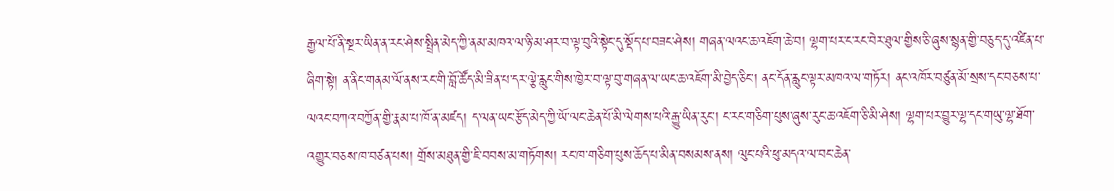རྒྱལ་པོ་ནི་སྔར་ཡིན་ན་རང་ཤེས་སྤྲིན་མེད་ཀྱི་ནམ་མཁའ་ལ་ཉི་མ་ཤར་བ་ལྟ་བུའི་སྟེང་དུ་སྡོད་པ་བཟང་ཤེས། གཞན་ལའང་ཆ་འཇོག་ཆེ་བ། ལྷག་པར་ང་རང་བེར་ཐུལ་གྱིས་ཅི་ཞུས་སྙན་གྱི་བཅུད་དུ་འཛིན་པ་ཞིག་སྟེ། ན་ནིང་གནམ་ལོ་ནས་རང་གི་བློ་ཚོད་མི་ཟིན་པ་དར་ལྕེ་རླུང་གིས་ཁྱེར་བ་ལྟ་བུ་གཞན་ལ་ཡང་ཆ་འཇོག་མི་བྱེད་ཅིང་། ནང་དོན་རླུང་ལྟར་མཁའ་ལ་གཏོར། ནང་འཁོར་བཙུན་མོ་སྲས་དང་བཅས་པ་ལའང་བཀའ་བཀྱོན་གྱི་རྣམ་པ་ཁོ་ན་མཛད། ད་ལན་ཡང་རྩོད་མེད་ཀྱི་ཡོ་ལང་ཆེན་པོ་མི་ལེགས་པའི་རྒྱུ་ཡིན་རུང་། ང་རང་གཅིག་པུས་ཞུས་རུང་ཆ་འཇོག་ཅི་མི་ཤེས། ལྷག་པར་བྱུར་ལྷ་དང་གཡུ་ལྷ་ཐོག་འགྱུར་བཅས་ཁ་བཙན་པས། གྲོས་མཐུན་གྱི་ཇི་བབས་མ་གཏོགས། རང་ཁ་གཅིག་པུས་ཆོད་པ་མིན་བསམས་ནས། ལུང་པའི་ཕུ་མདའ་ལ་བང་ཆེན་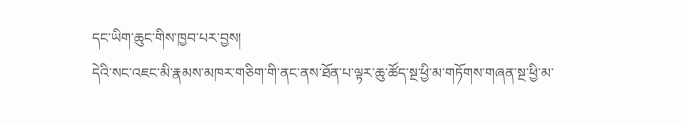དང་ཡིག་ཆུང་གིས་ཁྱབ་པར་བྱས།
དེའི་སང་འཇང་མི་རྣམས་མཁར་གཅིག་གི་ནང་ནས་ཐོན་པ་ལྟར་ཆུ་ཚོད་སྔ་ཕྱི་མ་གཏོགས་གཞན་སྔ་ཕྱི་མ་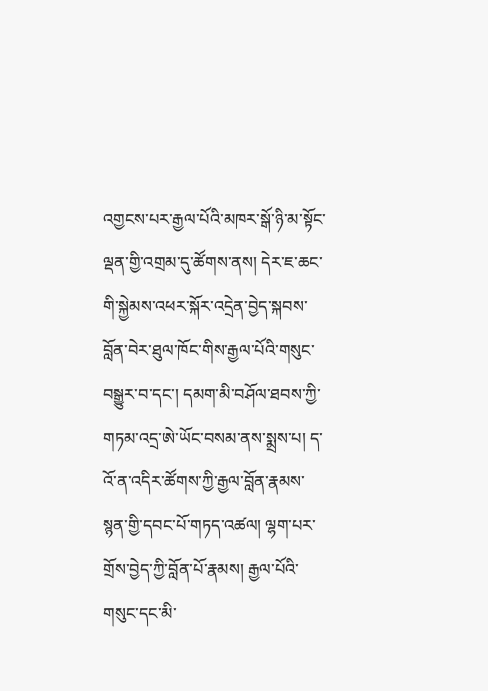འགྱངས་པར་རྒྱལ་པོའི་མཁར་སྒོ་ཉི་མ་སྟོང་ལྡན་གྱི་འགྲམ་དུ་ཚོགས་ནས། དེར་ཇ་ཆང་གི་སྐྱེམས་འཕར་སྐོར་འདྲེན་བྱེད་སྐབས་བློན་བེར་ཐུལ་ཁོང་གིས་རྒྱལ་པོའི་གསུང་བསྒྱུར་བ་དང་། དམག་མི་བཤོལ་ཐབས་ཀྱི་གཏམ་འདྲ་ཨེ་ཡོང་བསམ་ནས་སྨྲས་པ། ད་འོ་ན་འདིར་ཚོགས་ཀྱི་རྒྱལ་བློན་རྣམས་སྙན་གྱི་དབང་པོ་གཏད་འཚལ། ལྷག་པར་གྲོས་བྱེད་ཀྱི་བློན་པོ་རྣམས། རྒྱལ་པོའི་གསུང་དང་མི་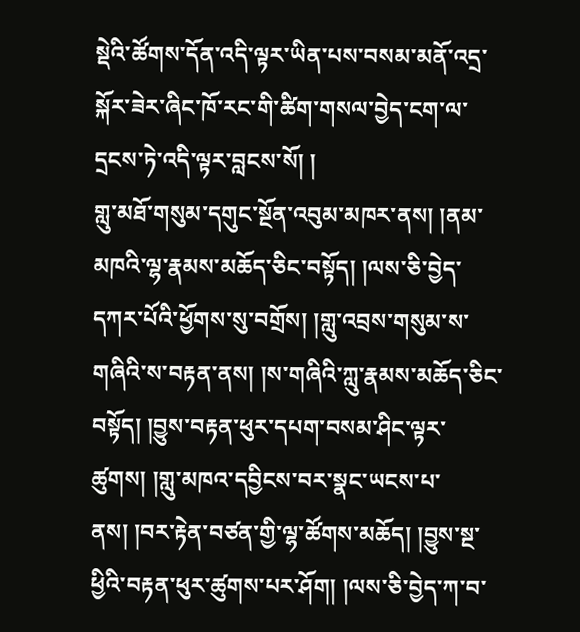སྡེའི་ཚོགས་དོན་འདི་ལྟར་ཡིན་པས་བསམ་མནོ་འདྲ་སྐོར་ཟེར་ཞིང་ཁོ་རང་གི་ཚིག་གསལ་བྱེད་ངག་ལ་དྲངས་ཏེ་འདི་ལྟར་བླངས་སོ། །
གླུ་མཐོ་གསུམ་དགུང་སྔོན་འབུམ་མཁར་ནས། །ནམ་མཁའི་ལྷ་རྣམས་མཆོད་ཅིང་བསྟོད། །ལས་ཅི་བྱེད་དཀར་པོའི་ཕྱོགས་སུ་བགྲོས། །གླུ་འབྲས་གསུམ་ས་གཞིའི་ས་བརྟན་ནས། །ས་གཞིའི་ཀླུ་རྣམས་མཆོད་ཅིང་བསྟོད། །བྱུས་བརྟན་ཕུར་དཔག་བསམ་ཤིང་ལྟར་ཚུགས། །གླུ་མཁའ་དབྱིངས་བར་སྣང་ཡངས་པ་ནས། །བར་རྟེན་བཙན་གྱི་ལྷ་ཚོགས་མཆོད། །བྱུས་སྔ་ཕྱིའི་བརྟན་ཕུར་ཚུགས་པར་ཤོག། །ལས་ཅི་བྱེད་ཀ་བ་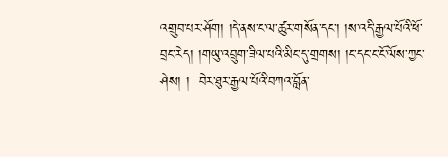འགྲུབ་པར་ཤོག། །དེ་ནས་ང་ལ་ཚུར་གསོན་དང་། །ས་འདི་རྒྱལ་པོའི་ཕོ་བྲང་རེད། །གཡུ་འབྲུག་ཟིལ་པའི་མིང་དུ་གྲགས། །ང་དང་ང་ངོ་ལོས་ཀྱང་ཤེས། །  བེར་ཐུར་རྒྱལ་པོའི་བཀའ་བློན་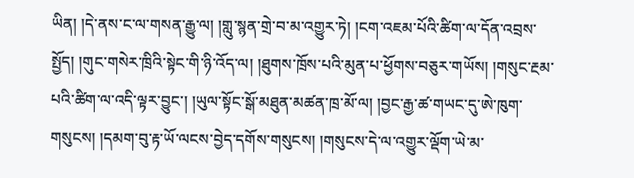ཡིན། །དེ་ནས་ང་ལ་གསན་རྒྱུ་ལ། །གླུ་སྙན་གྲེ་བ་མ་འགྱུར་ཏེ། །ངག་འཇམ་པོའི་ཚིག་ལ་དོན་འབྲས་སྤྱོད། །གུང་གསེར་ཁྲིའི་སྟེང་གི་ཉི་འོད་ལ། །ཐུགས་ཁྲོས་པའི་མུན་པ་ཕྱོགས་བཅུར་གཡོས། །གསུང་རྔམ་པའི་ཚིག་ལ་འདི་ལྟར་བྱུང་། །ཡུལ་སྟོང་སྒོ་མཐུན་མཚན་ཁྲ་མོ་ལ། །བྱང་རྒྱ་ཚ་གཡང་དུ་ཨེ་ཁུག་གསུངས། །དམག་བུ་རྟ་ཡོ་ལངས་བྱེད་དགོས་གསུངས། །གསུངས་དེ་ལ་འགྱུར་ལྡོག་ཡེ་མ་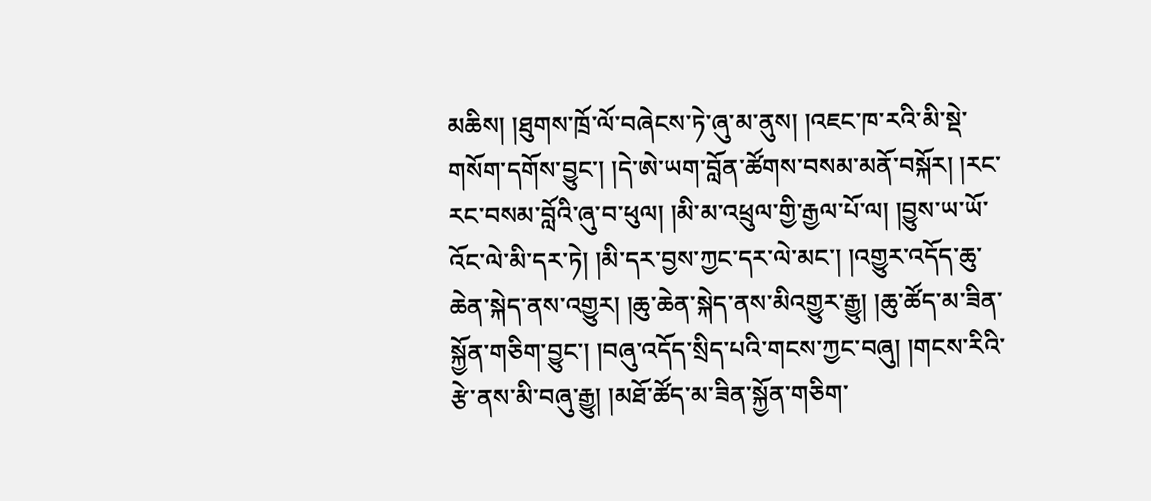མཆིས། །ཐུགས་ཁྲོ་ལོ་བཞེངས་ཏེ་ཞུ་མ་ནུས། །འཇང་ཁ་རའི་མི་སྡེ་གསོག་དགོས་བྱུང་། །དེ་ཨེ་ཡག་བློན་ཚོགས་བསམ་མནོ་བསྐོར། །རང་རང་བསམ་བློའི་ཞུ་བ་ཕུལ། །མི་མ་འཕྲུལ་གྱི་རྒྱལ་པོ་ལ། །བྱུས་ཡ་ཡོ་འོང་ལེ་མི་དར་ཏེ། །མི་དར་བྱས་ཀྱང་དར་ལེ་མང་། །འགྱུར་འདོད་ཆུ་ཆེན་སྐེད་ནས་འགྱུར། །ཆུ་ཆེན་སྐེད་ནས་མིའགྱུར་རྒྱུ། །ཆུ་ཚོད་མ་ཟིན་སྐྱོན་གཅིག་བྱུང་། །བཞུ་འདོད་སྲིད་པའི་གངས་ཀྱང་བཞུ། །གངས་རིའི་རྩེ་ནས་མི་བཞུ་རྒྱུ། །མཐོ་ཚོད་མ་ཟིན་སྐྱོན་གཅིག་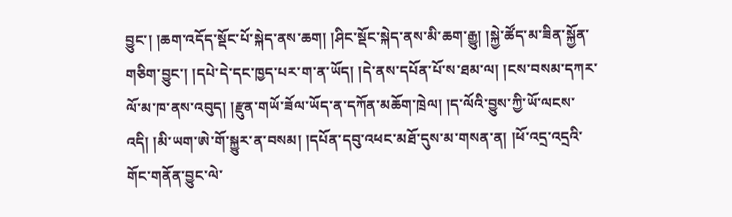བྱུང་། །ཆག་འདོད་སྡོང་པོ་སྐེད་ནས་ཆག། །ཤིང་སྡོང་སྐེད་ནས་མི་ཆག་རྒྱུ། །སྐྱེ་ཚོད་མ་ཟིན་སྐྱོན་གཅིག་བྱུང་། །དཔེ་དེ་དང་ཁྱད་པར་ག་ན་ཡོད། །དེ་ནས་དཔོན་པོ་ས་ཐམ་ལ། །ངས་བསམ་དཀར་ལོ་མ་ཁ་ནས་འབུད། །རྫུན་གཡོ་ཟོལ་ཡོད་ན་དཀོན་མཆོག་ཁྲེལ། །ད་ལོའི་བྱུས་ཀྱི་ཡོ་ལངས་འདི། །མི་ཡག་ཨེ་གོ་སྐྱུར་ན་བསམ། །དཔོན་དབུ་འཕང་མཐོ་དུས་མ་གསན་ན། །ཕོ་འདྲ་འདྲའི་གོང་གནོན་བྱུང་ལེ་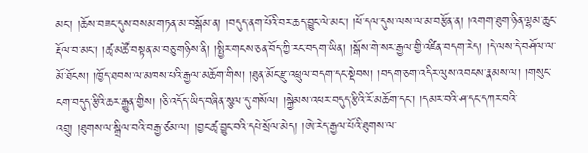མང་། །ཆོས་བཟང་དུས་བསམ་གཏན་མ་བསྒོམ་ན། །བདུད་ནག་པོའི་བར་ཆད་བྱུང་ལེ་མང་། །ཕོ་དལ་དུས་ལས་ལ་མ་བརྩོན་ན། །འགག་ཐུག་ཉིན་ལྷམ་ཆུང་རྡོལ་བ་མང་། །ཚྭ་མཚོ་བསྟན་མ་བཅུ་གཉིས་ནི། །སྤྱིར་གངས་ཅན་བོད་ཀྱི་རང་བདག་ཡིན། །སྒོས་གེ་སར་རྒྱལ་གྱི་འཛིན་བདག་རེད། །དེ་ལས་དེ་བཤོལ་ལ་མོ་ཐོངས། །ཁྱོད་ཐབས་ལ་མཁས་པའི་རྒྱལ་མཆོག་གིས། །ཐུན་མོང་རྫུ་འཕྲུལ་བདག་དང་སྡེབས། །བདག་ཅག་འདིར་ལུས་འབངས་རྣམས་ལ། །གསུང་ངག་བདུད་རྩིའི་ཆར་རྒྱུན་གྱིས། །ཅི་འདོད་ཡིད་བཞིན་སྩལ་དུ་གསོལ། །སྐྱེམས་འཕར་བདུད་རྩིའི་རོ་མཆོག་དང་། །དམར་བའི་ཤ་དང་དཀར་བའི་འབྲུ། །ཐུགས་ལ་སྒྲིལ་བའི་བརྒྱ་ཙམ་ལ། །བྱང་ཚྭ་བྱུང་བའི་དཔེ་སྲོལ་མེད། །ཨེ་རེད་རྒྱལ་པོའི་ཐུགས་ལ་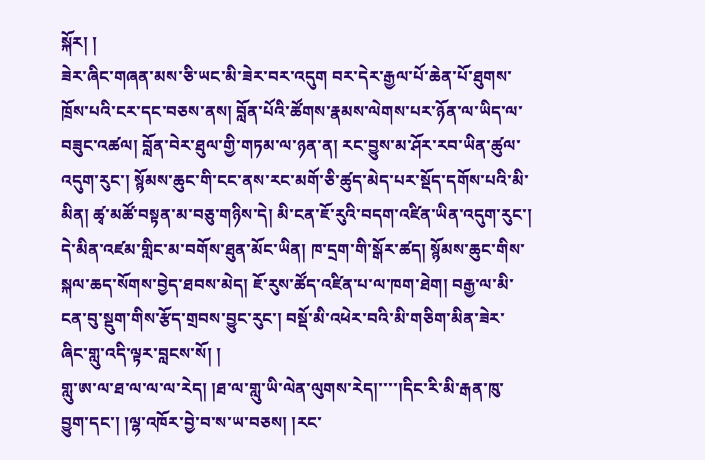སྐོར། །
ཟེར་ཞིང་གཞན་མས་ཅི་ཡང་མི་ཟེར་བར་འདུག བར་དེར་རྒྱལ་པོ་ཆེན་པོ་ཐུགས་ཁྲོས་པའི་ངར་དང་བཅས་ནས། བློན་པོའི་ཚོགས་རྣམས་ལེགས་པར་ཉོན་ལ་ཡིད་ལ་བཟུང་འཚལ། བློན་བེར་ཐུལ་གྱི་གཏམ་ལ་ཉན་ན། རང་བྱུས་མ་ཤོར་རབ་ཡིན་ཚུལ་འདུག་རུང་། སྙོམས་ཆུང་གི་ངང་ནས་རང་མགོ་ཅི་ཚུད་མེད་པར་སྡོད་དགོས་པའི་མི་མིན། ཚྭ་མཚོ་བསྟན་མ་བཅུ་གཉིས་དེ། མི་ངན་ཇོ་རུའི་བདག་འཛིན་ཡིན་འདུག་རུང་། དེ་མིན་འཛམ་གླིང་མ་བགོས་ཐུན་མོང་ཡིན། ཁ་དྲག་གི་སྒོར་ཚད། སྙོམས་ཆུང་གིས་སྐལ་ཆད་སོགས་བྱེད་ཐབས་མེད། ཇོ་རུས་ཚོད་འཛིན་པ་ལ་ཁག་ཐེག། བརྒྱ་ལ་མི་ངན་བུ་སྡུག་གིས་རྩོད་གྲབས་བྱུང་རུང་། བསྡོ་མི་འཕེར་བའི་མི་གཅིག་མིན་ཟེར་ཞིང་གླུ་འདི་ལྟར་བླངས་སོ། །
གླུ་ཨ་ལ་ཐ་ལ་ལ་ལ་རེད། །ཐ་ལ་གླུ་ཡི་ལེན་ལུགས་རེད།་་་་།དིང་རི་མི་རྒན་ཁུ་བྱུག་དང་། །ལྷ་འཁོར་བྱེ་བ་ས་ཡ་བཅས། །རང་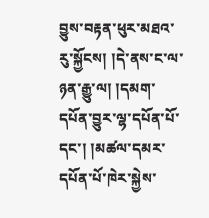བྱུས་བརྟན་ཕུར་མཐའ་རུ་སྐྱོངས། །དེ་ནས་ང་ལ་ཉན་རྒྱུ་ལ། །དམག་དཔོན་བྱུར་ལྷ་དཔོན་པོ་དང་། །མཚལ་དམར་དཔོན་པོ་ཁེར་སྐྱེས་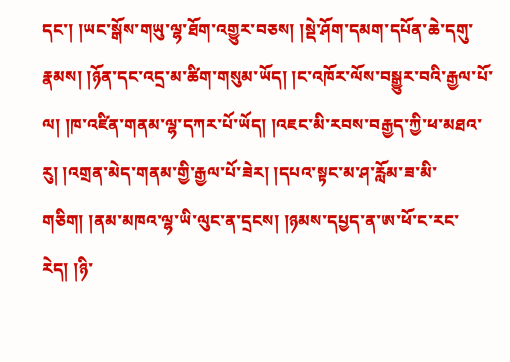དང་། །ཡང་སྒོས་གཡུ་ལྷ་ཐོག་འགྱུར་བཅས། །སྡེ་ཤོག་དམག་དཔོན་ཆེ་དགུ་རྣམས། །ཉོན་དང་འདྲ་མ་ཚིག་གསུམ་ཡོད། །ང་འཁོར་ལོས་བསྒྱུར་བའི་རྒྱལ་པོ་ལ། །ཁ་འཛིན་གནམ་ལྷ་དཀར་པོ་ཡོད། །འཇང་མི་རབས་བརྒྱད་ཀྱི་ཕ་མཐའ་རུ། །འགྲན་མེད་གནམ་གྱི་རྒྱལ་པོ་ཟེར། །དཔའ་སྟང་མ་ཤ་རློམ་ཟ་མི་གཅིག། །ནམ་མཁའ་ལྷ་ཡི་ལུང་ན་དྲངས། །ཉམས་དཔྱད་ན་ཨ་ཕོ་ང་རང་རེད། །ཉི་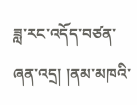ཟླ་རང་འདོད་བཙན་ཞན་འདྲ། །ནམ་མཁའི་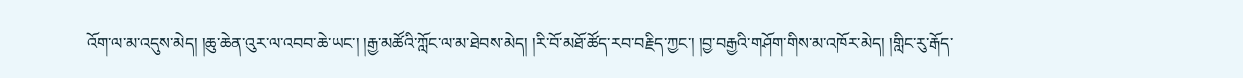འོག་ལ་མ་འདུས་མེད། །ཆུ་ཆེན་འུར་ལ་འབབ་ཆེ་ཡང་། །རྒྱ་མཚོའི་ཀློང་ལ་མ་ཐེབས་མེད། །རི་བོ་མཐོ་ཚོད་རབ་བརྗིད་ཀྱང་། །བྱ་བརྒྱའི་གཤོག་གིས་མ་འཁོར་མེད། །གླིང་རུ་རྒོད་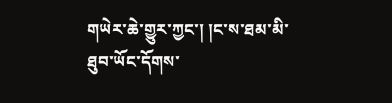གཡེར་ཆེ་གྱུར་ཀྱང་། །ང་ས་ཐམ་མི་ཐུབ་ཡོང་དོགས་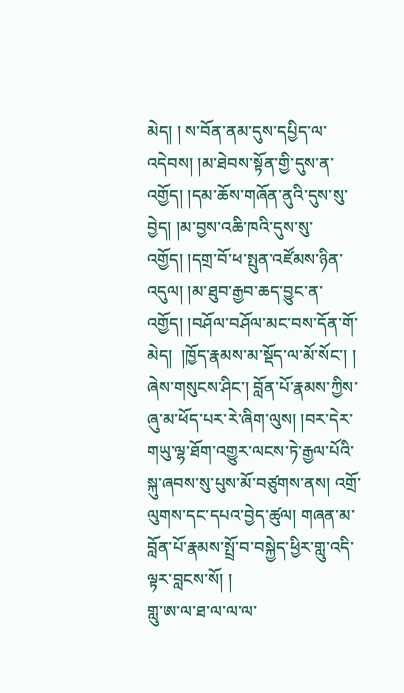མེད། ། ས་བོན་ནམ་དུས་དཔྱིད་ལ་འདེབས། །མ་ཐེབས་སྟོན་གྱི་དུས་ན་འགྱོད། །དམ་ཆོས་གཞོན་ནུའི་དུས་སུ་བྱེད། །མ་བྱས་འཆི་ཁའི་དུས་སུ་འགྱོད། །དགྲ་བོ་ཕ་སྤུན་འཛོམས་ཉིན་འདུལ། །མ་ཐུབ་རྒྱབ་ཆད་བྱུང་ན་འགྱོད། །བཤོལ་བཤོལ་མང་བས་དོན་གོ་མེད།  །ཁྱོད་རྣམས་མ་སྡོད་ལ་མོ་སོང་། །
ཞེས་གསུངས་ཤིང་། བློན་པོ་རྣམས་ཀྱིས་ཞུ་མ་ཕོད་པར་རེ་ཞིག་ལུས། །བར་དེར་གཡུ་ལྷ་ཐོག་འགྱུར་ལངས་ཏེ་རྒྱལ་པོའི་སྐུ་ཞབས་སུ་པུས་མོ་བཙུགས་ནས། འགྲོ་ལུགས་དང་དཔའ་བྱེད་ཚུལ། གཞན་མ་བློན་པོ་རྣམས་སྤྲོ་བ་བསྐྱེད་ཕྱིར་གླུ་འདི་ལྟར་བླངས་སོ། །
གླུ་ཨ་ལ་ཐ་ལ་ལ་ལ་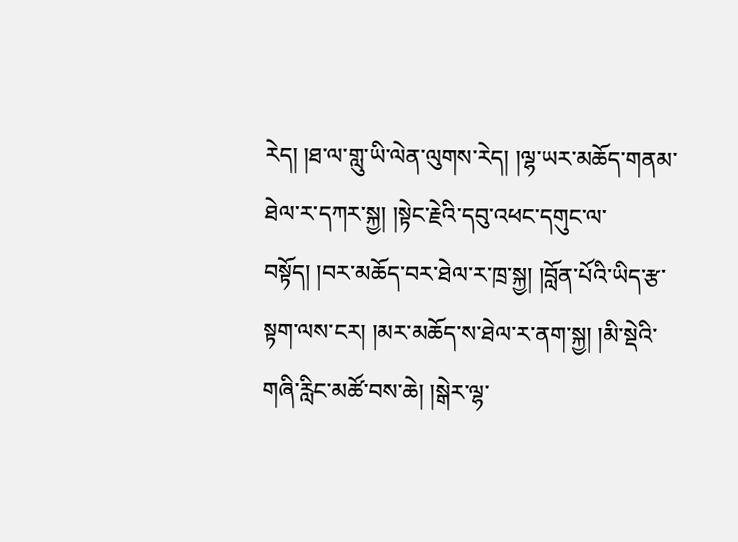རེད། །ཐ་ལ་གླུ་ཡི་ལེན་ལུགས་རེད། །ལྷ་ཡར་མཆོད་གནམ་ཐེལ་ར་དཀར་སྐྱ། །སྟེང་རྗེའི་དབུ་འཕང་དགུང་ལ་བསྟོད། །བར་མཆོད་བར་ཐེལ་ར་ཁྲ་སྐྱ། །བློན་པོའི་ཡིད་རྩ་སྟག་ལས་ངར། །མར་མཆོད་ས་ཐེལ་ར་ནག་སྐྱ། །མི་སྡེའི་གཞི་རླིང་མཚོ་བས་ཆེ། །སྒེར་ལྷ་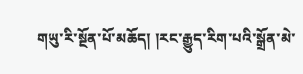གཡུ་རི་སྔོན་པོ་མཆོད། །རང་རྒྱུད་རིག་པའི་སྒྲོན་མེ་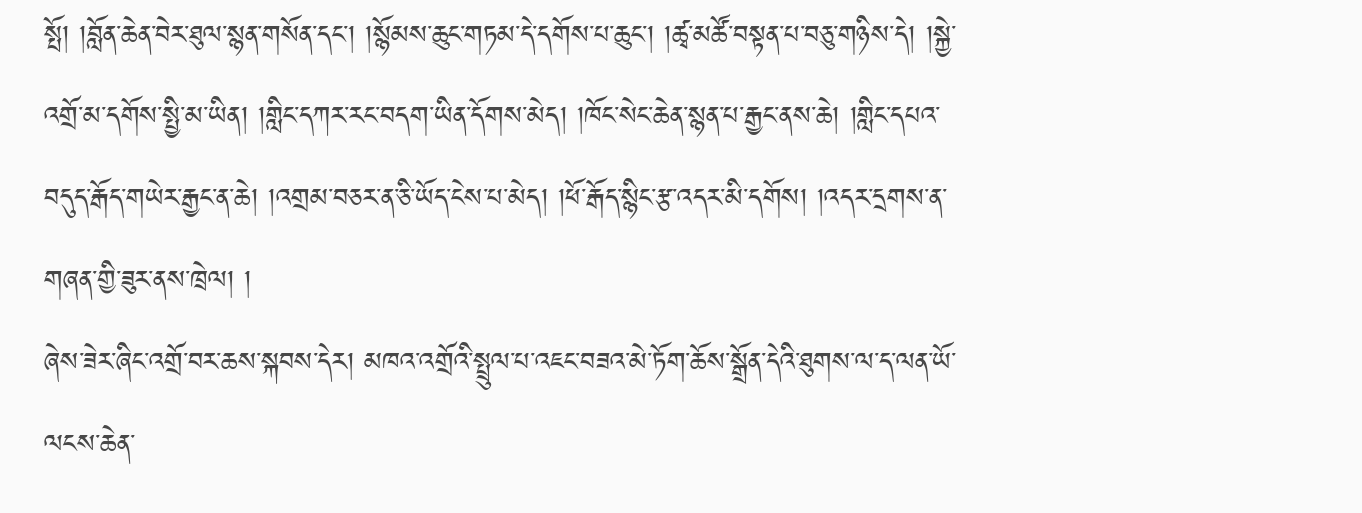སྤོ། །བློན་ཆེན་བེར་ཐུལ་སྙན་གསོན་དང་། །སྙོམས་ཆུང་གཏམ་དེ་དགོས་པ་ཆུང་། །ཚྭ་མཚོ་བསྟན་པ་བཅུ་གཉིས་དེ། །སྐྱེ་འགྲོ་མ་དགོས་སྤྱི་མ་ཡིན། །གླིང་དཀར་རང་བདག་ཡིན་དོགས་མེད། །ཁོང་སེང་ཆེན་སྙན་པ་རྒྱང་ནས་ཆེ། །གླིང་དཔའ་བདུད་རྒོད་གཡེར་རྒྱང་ན་ཆེ། །འགྲམ་བཅར་ན་ཅི་ཡོད་ངེས་པ་མེད། །ཕོ་རྒོད་སྙིང་རྩ་འདར་མི་དགོས། །འདར་དྲགས་ན་གཞན་གྱི་ཟུར་ནས་ཁྲེལ། །
ཞེས་ཟེར་ཞིང་འགྲོ་བར་ཆས་སྐབས་དེར། མཁའ་འགྲོའི་སྤྲུལ་པ་འཇང་བཟའ་མེ་ཏོག་ཆོས་སྒྲོན་དེའི་ཐུགས་ལ་ད་ལན་ཡོ་ལངས་ཆེན་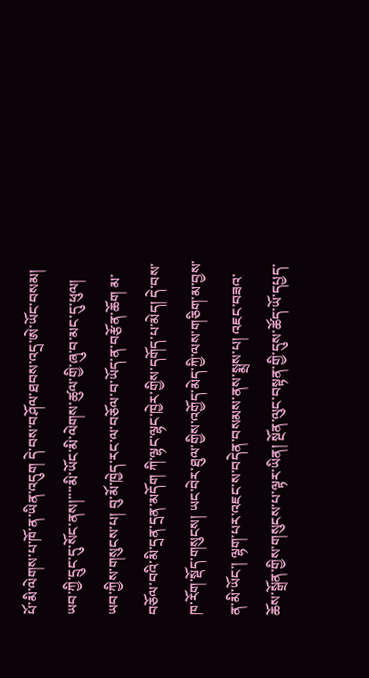པོ་མི་ལེགས་པ་ཁོ་ན་ཡིན་འདུག དེ་བས་བཤོལ་ཐབས་འདྲ་ཨེ་ཡོང་བསམ། ཡབ་ཀྱི་དྲུང་དུ་སོང་ནས།་་་་མི་ཡོང་མི་ལེགས་ཚུལ་གྱི་ཞུ་བ་མང་དུ་ཕུལ། ཡབ་ཀྱིས་གསུངས་པ། བུ་མོ་ཁྱེད་རང་ལ་བཅོལ་བ་ཡོད་ན་བརྩོན་ཆོག མ་བཅོལ་བའི་མི་དྲན་དྲན་མདོག ཀི་ལྷང་ལྷང་ཁྱེར་གྱིས་དགོད་པ་མེད། དེ་བས་ཁ་རོག་སྡོད་གསུངས། ཡང་བེར་ཐུལ་གྱིས་འགྱོད་མེད་ཀྱི་ལས་གཅིག་མ་བྱས་ན་མི་ཡོང་། ལྷག་པར་འཇང་ས་བདེན་བསམས་ནས་སྨྲས་པ། འཇང་བཟའ་ཆོས་སྒྲོན་གྱིས་གསུངས་པ་ལྟར་ཡིན། སྔོན་ལུང་བསྟན་གྱི་དུས་ཚོད་ཡོ་དཔྱད་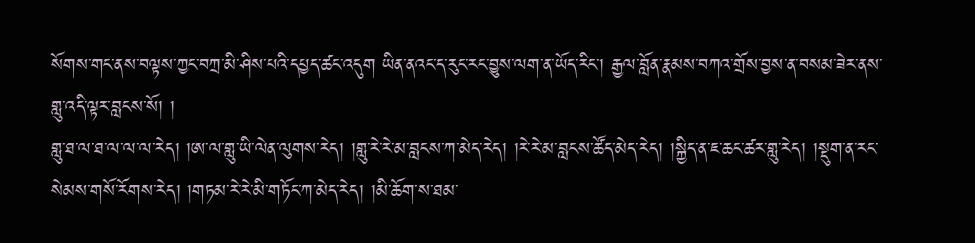སོགས་གང་ནས་བལྟས་ཀྱང་བཀྲ་མི་ཤིས་པའི་དཔྱད་ཚང་འདུག ཡིན་ནའང་ད་རུང་རང་བྱུས་ལག་ན་ཡོད་རིང་། རྒྱལ་བློན་རྣམས་བཀའ་གྲོས་བྱས་ན་བསམ་ཟེར་ནས་གླུ་འདི་ལྟར་བླངས་སོ། །
གླུ་ཐ་ལ་ཐ་ལ་ལ་ལ་རེད། །ཨ་ལ་གླུ་ཡི་ལེན་ལུགས་རེད། །གླུ་རེ་རེ་མ་བླངས་ཀ་མེད་རེད། །རེ་རེ་མ་བླངས་ཚོད་མེད་རེད། །སྐྱིད་ན་ཇ་ཆང་ཚར་གླུ་རེད། །སྡུག་ན་རང་སེམས་གསོ་རོགས་རེད། །གཏམ་རེ་རེ་མི་གཏོང་ཀ་མེད་རེད། །མི་ཆོག་ས་ཐམ་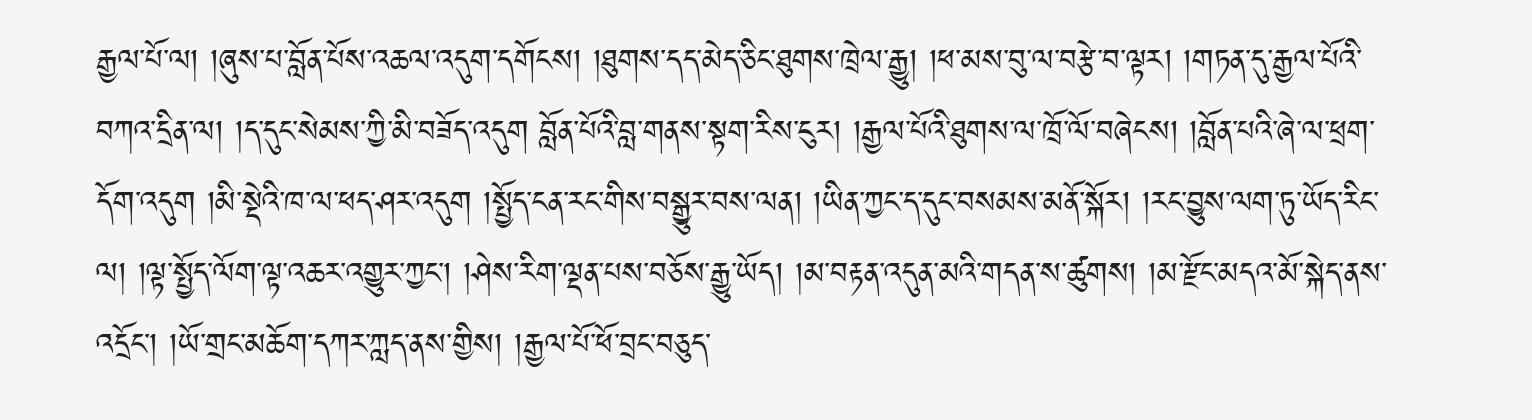རྒྱལ་པོ་ལ། །ཞུས་པ་བློན་པོས་འཆལ་འདུག་དགོངས། །ཐུགས་དད་མེད་ཅིང་ཐུགས་ཁྲེལ་རྒྱུ། །ཕ་མས་བུ་ལ་བརྩེ་བ་ལྟར། །གཏན་དུ་རྒྱལ་པོའི་བཀའ་དྲིན་ལ། །ད་དུང་སེམས་ཀྱི་མི་བཟོད་འདུག བློན་པོའི་བླ་གནས་སྟག་རིས་ངུར། །རྒྱལ་པོའི་ཐུགས་ལ་ཁྲོ་ལོ་བཞེངས། །བློན་པའི་ཞེ་ལ་ཕྲག་དོག་འདུག །མི་སྡེའི་ཁ་ལ་ཕད་ཤར་འདུག །སྤྱོད་ངན་རང་གིས་བསྒྱུར་བས་ལན། །ཡིན་ཀྱང་ད་དུང་བསམས་མནོ་སྐོར། །རང་བྱུས་ལག་ཏུ་ཡོད་རིང་ལ། །ལྟ་སྤྱོད་ལོག་ལྟ་འཆར་འགྱུར་ཀྱང་། །ཤེས་རིག་ལྡན་པས་བཅོས་རྒྱུ་ཡོད། །མ་བརྟན་འདུན་མའི་གདན་ས་ཚུགས། །མ་རྫོང་མདའ་མོ་སྐེད་ནས་འདྲོང་། །ཡོ་གྲང་མཆོག་དཀར་ཀླད་ནས་གྱིས། །རྒྱལ་པོ་ཕོ་བྲང་བཅུད་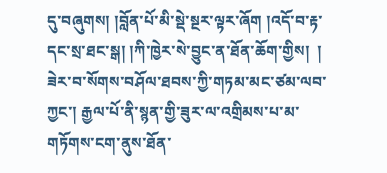དུ་བཞུགས། །བློན་པོ་མི་སྡེ་སྔར་ལྟར་ཞོག །འདོ་བ་རྟ་དང་སྲ་ཐང་སྒ། །ཀི་ཁྱེར་སེ་བྱུང་ན་ཐོན་ཆོག་གྱིས།  །
ཟེར་བ་སོགས་བཤོལ་ཐབས་ཀྱི་གཏམ་མང་ཙམ་ལབ་ཀྱང་། རྒྱལ་པོ་ནི་སྙན་གྱི་ཟུར་ལ་འགྲིམས་པ་མ་གཏོགས་ངག་ནུས་ཐོན་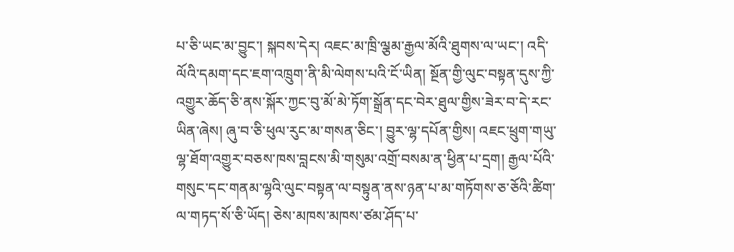པ་ཅི་ཡང་མ་བྱུང་། སྐབས་དེར། འཇང་མ་ཁྲི་ལྕམ་རྒྱལ་མོའི་ཐུགས་ལ་ཡང་། འདི་ལོའི་དམག་དང་ཇག་འཁྲུག་ནི་མི་ལེགས་པའི་ངོ་ཡིན། སྔོན་གྱི་ལུང་བསྟན་དུས་ཀྱི་འགྱུར་ཆོད་ཅི་ནས་སྐོར་ཀྱང་བུ་མོ་མེ་ཏོག་སྒྲོན་དང་བེར་ཐུལ་གྱིས་ཟེར་བ་དེ་རང་ཡིན་ཞེས། ཞུ་བ་ཅི་ཕུལ་རུང་མ་གསན་ཅིང་། བྱུར་ལྷ་དཔོན་གྱིས། འཇང་ཕྲུག་གཡུ་ལྷ་ཐོག་འགྱུར་བཅས་ཁས་བླངས་མི་གསུམ་འགྲོ་བསམ་ན་ཕྱིན་པ་དྲག། རྒྱལ་པོའི་གསུང་དང་གནམ་ལྷའི་ལུང་བསྟན་ལ་བསྟུན་ནས་ཉན་པ་མ་གཏོགས་ཅ་ཅོའི་ཚིག་ལ་གཏད་སོ་ཅི་ཡོད། ཅེས་མཁས་མཁས་ཙམ་ཤོད་པ་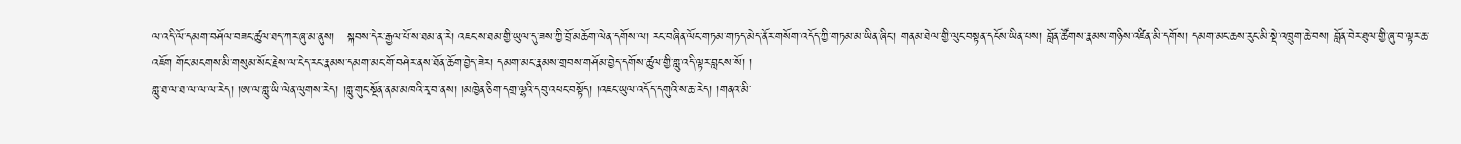ལ་འདི་ལོ་དམག་བཤོལ་བཟང་ཚུལ་ཐད་ཀར་ཞུ་མ་ནུས།   སྐབས་དེར་རྒྱལ་པོ་ས་ཐམ་ན་རེ། འཇང་ས་ཐམ་གྱི་ཡུལ་དུ་ཟས་ཀྱི་བྲོ་མཆོག་ལེན་དགོས་ལ། རང་བཞིན་ལོང་གཏམ་གཏད་མེད་ནོར་གསོག་འདོད་ཀྱི་གཏམ་མ་ཡིན་ཞིང་། གནམ་ཐེལ་གྱི་ལུང་བསྟན་དངོས་ཡིན་པས། བློན་ཚོགས་རྣམས་གཉིས་འཛིན་མི་དགོས། དམག་མང་ཆས་རུང་མི་སྡེ་འཁྲུག་ཆེ་བས། བློན་བེར་ཐུལ་གྱི་ཞུ་བ་ལྟར་ཆ་འཇོག གོང་མངགས་མི་གསུམ་སོང་རྗེས་ལ་ངེད་རང་རྣམས་དམག་མང་གོ་བཤེར་ནས་ཐོན་ཆོག་བྱེད་ཟེར། དམག་མང་རྣམས་གྲབས་གཤོམ་བྱེད་དགོས་ཚུལ་གྱི་གླུ་འདི་ལྟར་བླངས་སོ། །
གླུ་ཐ་ལ་ཐ་ལ་ལ་ལ་རེད། །ཨ་ལ་གླུ་ཡི་ལེན་ལུགས་རེད། །གླུ་གུང་སྔོན་ནམ་མཁའི་རྭ་བ་ནས། །མཁྱེན་ཅིག་དགྲ་ལྷའི་དབུ་འཕང་བསྟོད། །འཇང་ཡུལ་འདོད་དགུའི་ས་ཆ་རེད། །གནའ་མི་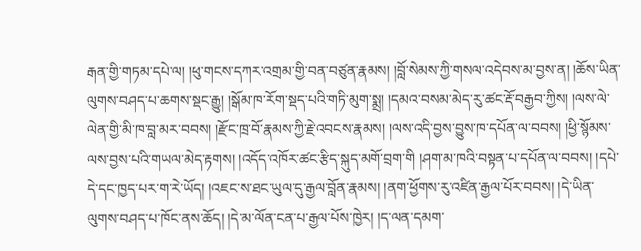རྒན་གྱི་གཏམ་དཔེ་ལ། །ཕུ་གངས་དཀར་འགྲམ་གྱི་བན་བཙུན་རྣམས། །བློ་སེམས་ཀྱི་གསལ་འདེབས་མ་བྱས་ན། །ཆོས་ཡིན་ལུགས་བཤད་པ་ཆགས་སྡང་རྒྱུ། །སྒོམ་ཁ་རོག་སྡད་པའི་གཏི་མུག་སྨྲ། །དམའ་བསམ་མེད་རུ་ཚང་རྡོ་བརྒྱབ་ཀྱིས། །ལས་ལེ་ལེན་གྱི་མི་ཁ་བླ་མར་བབས། །རྫོང་ཁྲ་བོ་རྣམས་ཀྱི་རྗེ་འབངས་རྣམས། །ལས་འདི་བྱས་བྱུས་ཁ་དཔོན་ལ་བབས། །ཕྱི་སྙོམས་ལས་བྱས་པའི་གཡལ་མེད་རྟགས། །འདོད་འཁོར་ཚང་རྩིད་སྐུད་མགོ་བྲག་གི །ཤག་མ་ཁའི་བསྟན་པ་དཔོན་ལ་བབས། །དཔེ་དེ་དང་ཁྱད་པར་ག་རེ་ཡོད། །འཇང་ས་ཐང་ཡུལ་དུ་རྒྱལ་བློན་རྣམས། །ནག་ཕྱོགས་རུ་འཛིན་རྒྱལ་པོར་བབས། །དེ་ཡིན་ལུགས་བཤད་པ་ཁོང་ནས་ཆོད། །དེ་མ་ལོན་ངན་པ་རྒྱལ་པོས་ཁྱེར། །ད་ལན་དམག་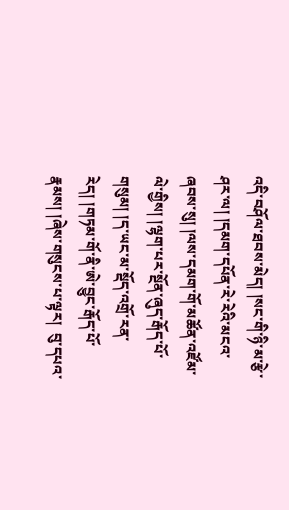འདི་བཤོལ་ཐབས་མེད། །སང་གི་ཉི་མ་རྩེ་ཤར་ལ། །དམག་དཔོན་རེ་རེའི་མངའ་ཞབས་སུ། །ལས་དམག་གོ་མཚོན་འཛོམ་ལེ་གྱིས། །ལྷག་པར་སྔོན་ཞུད་རྒོད་པོ་གསུམ། །ད་ཡང་མ་སྡོད་འགྲོ་རན་རེད། །གཏམ་གོ་ནི་ཨེ་བྱུང་རྒོད་པོ་རྣམས། །ཞེས་གསུངས་པ་ལྟར།  བུ་དཔའ་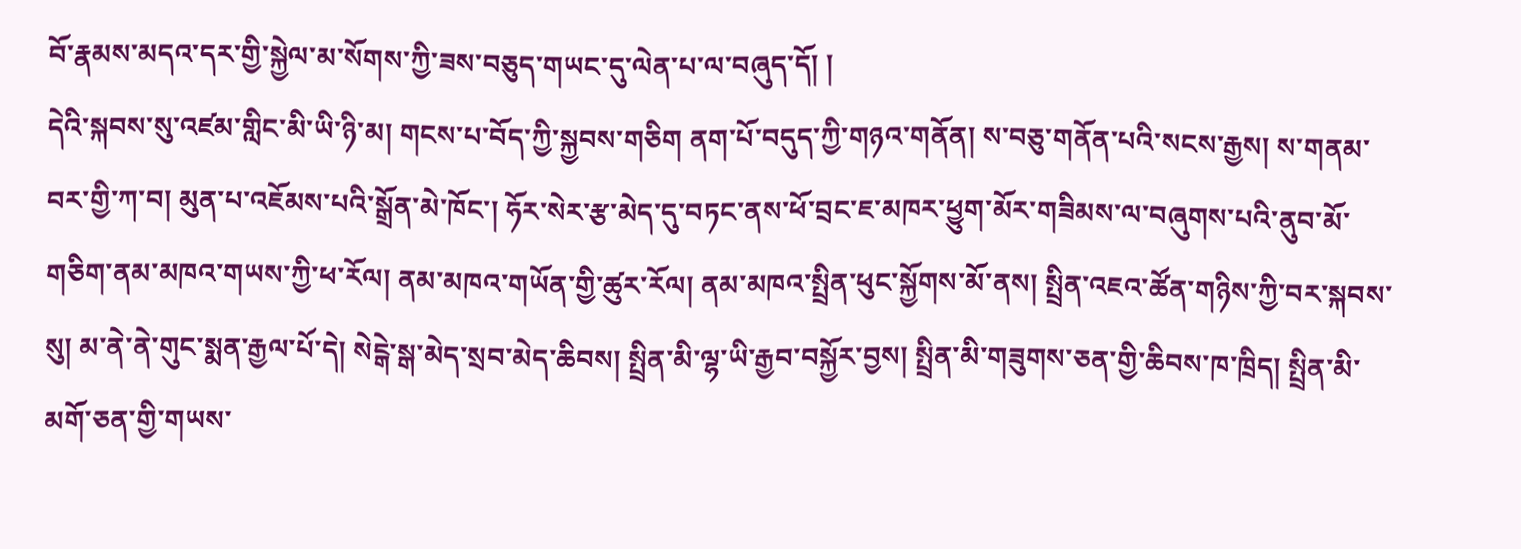བོ་རྣམས་མདའ་དར་གྱི་སྐྱེལ་མ་སོགས་ཀྱི་ཟས་བཅུད་གཡང་དུ་ལེན་པ་ལ་བཞུད་དོ། །
དེའི་སྐབས་སུ་འཛམ་གླིང་མི་ཡི་ཉི་མ། གངས་པ་བོད་ཀྱི་སྐྱབས་གཅིག ནག་པོ་བདུད་ཀྱི་གཉའ་གནོན། ས་བཅུ་གནོན་པའི་སངས་རྒྱས། ས་གནམ་བར་གྱི་ཀ་བ། མུན་པ་འཇོམས་པའི་སྒྲོན་མེ་ཁོང་། ཧོར་སེར་རྩ་མེད་དུ་བཏང་ནས་ཕོ་བྲང་ཇ་མཁར་ཕྱུག་མོར་གཟིམས་ལ་བཞུགས་པའི་ནུབ་མོ་གཅིག་ནམ་མཁའ་གཡས་ཀྱི་ཕ་རོལ། ནམ་མཁའ་གཡོན་གྱི་ཚུར་རོལ། ནམ་མཁའ་སྤྲིན་ཕུང་སྐྱོགས་མོ་ནས། སྤྲིན་འཇའ་ཚོན་གཉིས་ཀྱི་བར་སྐབས་སུ། མ་ནེ་ནེ་གུང་སྨན་རྒྱལ་པོ་དེ། སེངྒེ་སྒ་མེད་སྲབ་མེད་ཆིབས། སྤྲིན་མི་ལྷ་ཡི་རྒྱབ་བསྐྱོར་བྱས། སྤྲིན་མི་གཟུགས་ཅན་གྱི་ཆིབས་ཁ་ཁྲིད། སྤྲིན་མི་མགོ་ཅན་གྱི་གཡས་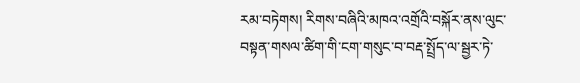རམ་བཏེགས། རིགས་བཞིའི་མཁའ་འགྲོའི་བསྐོར་ནས་ལུང་བསྟན་གསལ་ཚིག་གི་ངག་གསུང་བ་བརྡ་སྤྲོད་ལ་སྦྱར་ཏེ་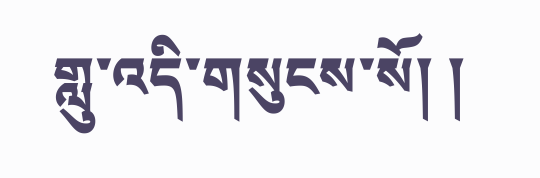གླུ་འདི་གསུངས་སོ། །